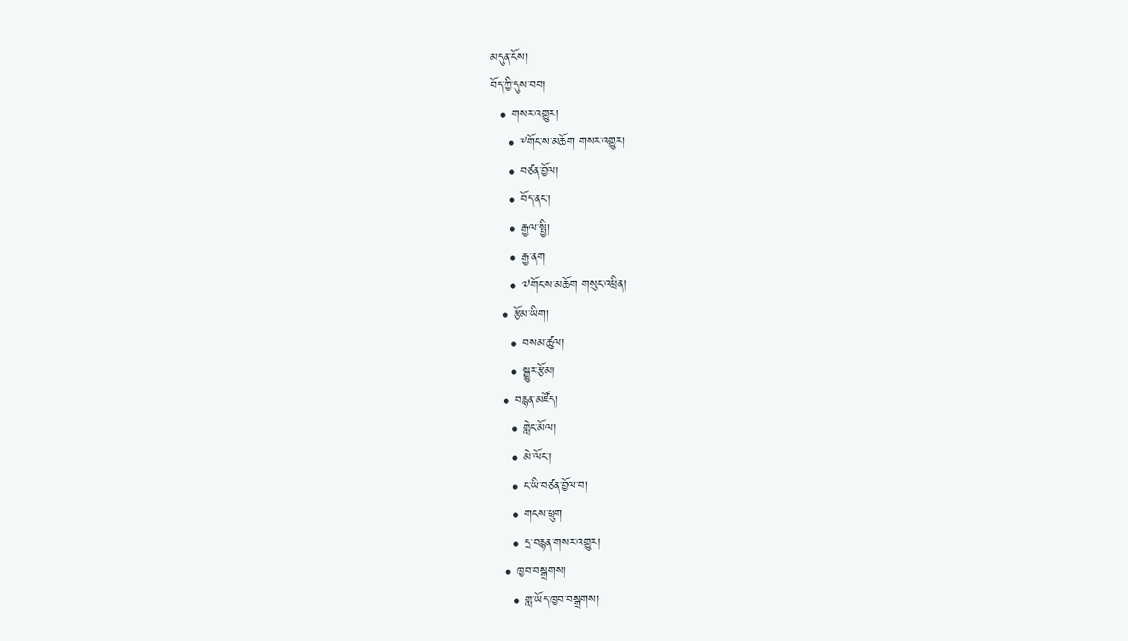མདུན་ངོས།
བོད་ཀྱི་དུས་བབ།
  • གསར་འགྱུར།
    • ༸གོང་ས་མཆོག གསར་འགྱུར།
    • བཙན་བྱོལ།
    • བོད་ནང་།
    • རྒྱལ་སྤྱི།
    • རྒྱ་ནག
    • ༧གོང་ས་མཆོག གསུང་འཕྲིན།
  • རྩོམ་ཡིག།
    • བསམ་ཚུལ།
    • སྒྱུར་རྩོམ།
  • བརྙན་མཛོད།
    • གླེང་མོལ།
    • མེ་ལོང་།
    • ང་ཡི་བཙན་བྱོལ་བ།
    • གངས་ཕྲུག
    • དྲ་བརྙན་གསར་འགྱུར།
  • ཁྱབ་བསྒྲགས།
    • གླ་ཡོད་ཁྱབ་བསྒྲགས།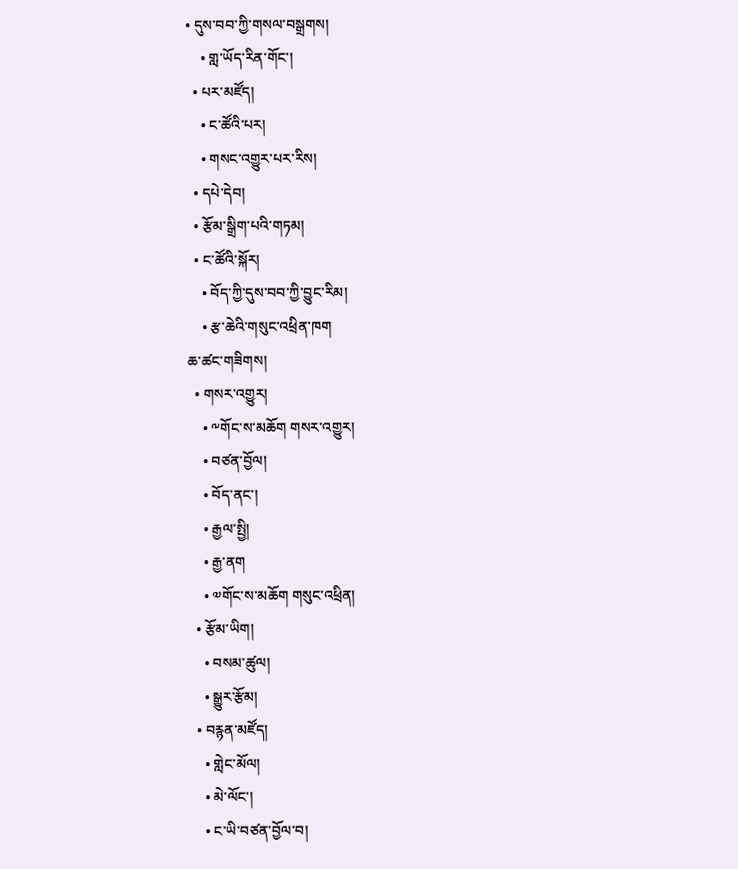• དུས་བབ་ཀྱི་གསལ་བསྒྲགས།
    • གླ་ཡོད་རིན་གོང་།
  • པར་མཛོད།
    • ང་ཚོའི་པར།
    • གསང་འགྱུར་པར་རིས།
  • དཔེ་དེབ།
  • རྩོམ་སྒྲིག་པའི་གཏམ།
  • ང་ཚོའི་སྐོར།
    • བོད་ཀྱི་དུས་བབ་ཀྱི་བྱུང་རིམ།
    • རྩ་ཆེའི་གསུང་འཕྲིན་ཁག
ཆ་ཚང་གཟིགས།
  • གསར་འགྱུར།
    • ༸གོང་ས་མཆོག གསར་འགྱུར།
    • བཙན་བྱོལ།
    • བོད་ནང་།
    • རྒྱལ་སྤྱི།
    • རྒྱ་ནག
    • ༧གོང་ས་མཆོག གསུང་འཕྲིན།
  • རྩོམ་ཡིག།
    • བསམ་ཚུལ།
    • སྒྱུར་རྩོམ།
  • བརྙན་མཛོད།
    • གླེང་མོལ།
    • མེ་ལོང་།
    • ང་ཡི་བཙན་བྱོལ་བ།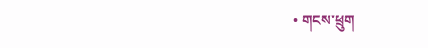• གངས་ཕྲུག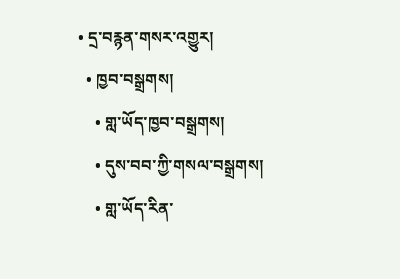• དྲ་བརྙན་གསར་འགྱུར།
  • ཁྱབ་བསྒྲགས།
    • གླ་ཡོད་ཁྱབ་བསྒྲགས།
    • དུས་བབ་ཀྱི་གསལ་བསྒྲགས།
    • གླ་ཡོད་རིན་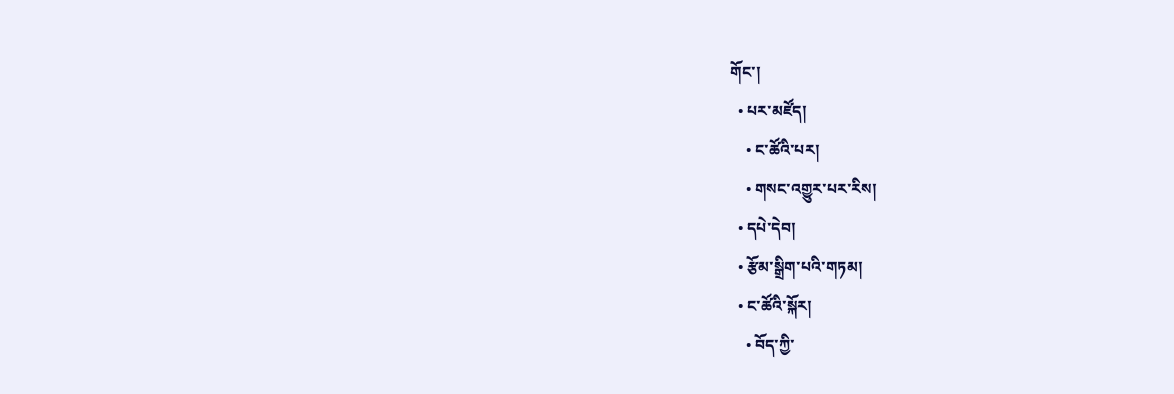གོང་།
  • པར་མཛོད།
    • ང་ཚོའི་པར།
    • གསང་འགྱུར་པར་རིས།
  • དཔེ་དེབ།
  • རྩོམ་སྒྲིག་པའི་གཏམ།
  • ང་ཚོའི་སྐོར།
    • བོད་ཀྱི་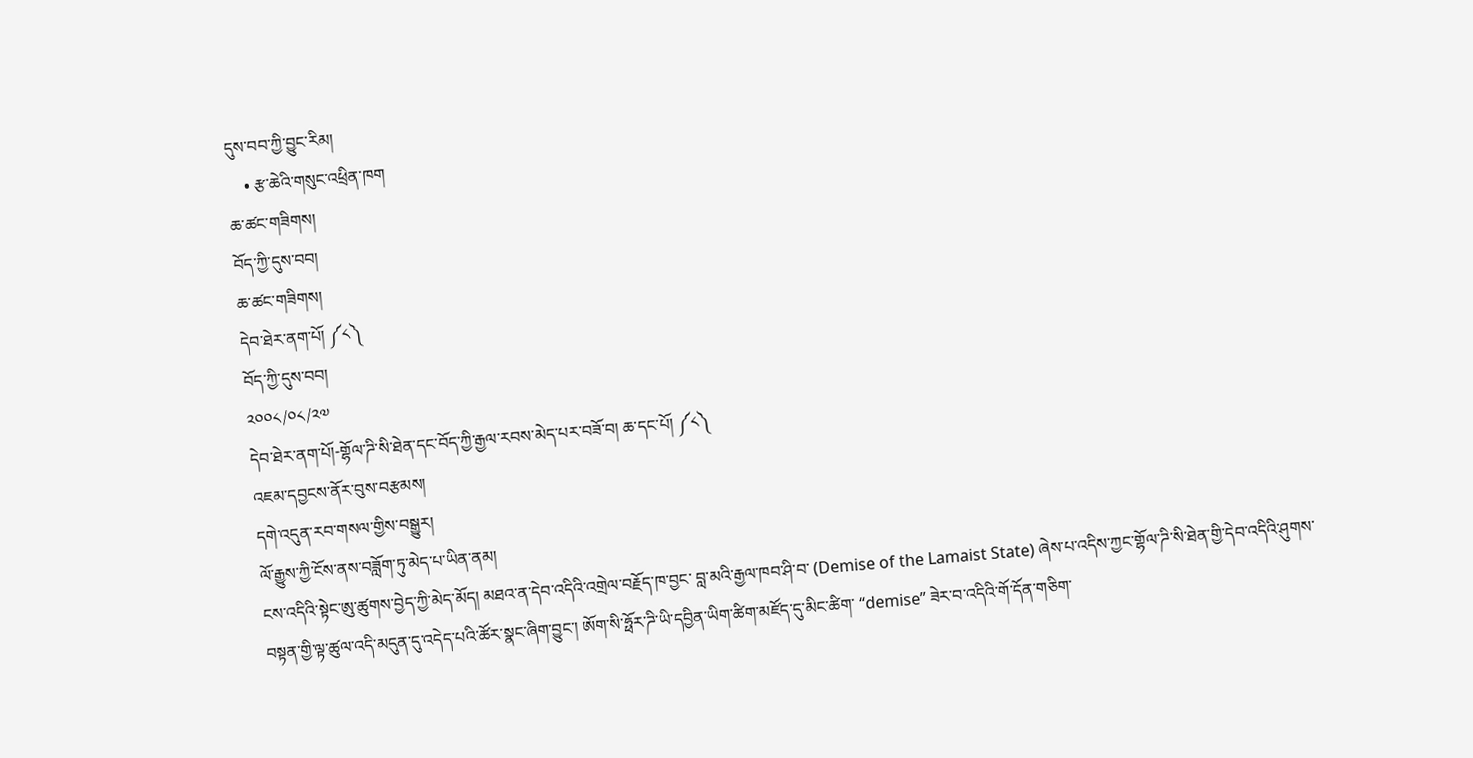དུས་བབ་ཀྱི་བྱུང་རིམ།
    • རྩ་ཆེའི་གསུང་འཕྲིན་ཁག
ཆ་ཚང་གཟིགས།
བོད་ཀྱི་དུས་བབ།
ཆ་ཚང་གཟིགས།
དེབ་ཐེར་ནག་པོ། ༼༨༽
བོད་ཀྱི་དུས་བབ།
༢༠༠༨/༠༨/༢༧
དེབ་ཐེར་ནག་པོ།-གྷོལ་ཌི་སི་ཐེན་དང་བོད་ཀྱི་རྒྱལ་རབས་མེད་པར་བཟོ་བ། ཆ་དང་པོ། ༼༨༽
འཇམ་དབྱངས་ནོར་བུས་བརྩམས།
དགེ་འདུན་རབ་གསལ་གྱིས་བསྒྱུར།
ལོ་རྒྱུས་ཀྱི་ངོས་ནས་བཟློག་ཏུ་མེད་པ་ཡིན་ནམ།
ངས་འདིའི་སྟེང་ཨུ་ཚུགས་བྱེད་ཀྱི་མེད་མོད། མཐའ་ན་དེབ་འདིའི་འགྲེལ་བརྗོད་ཁ་བྱང་ བླ་མའི་རྒྱལ་ཁབ་ཤི་བ་ (Demise of the Lamaist State) ཞེས་པ་འདིས་ཀྱང་གྷོལ་ཌི་སི་ཐེན་གྱི་དེབ་འདིའི་ཤུགས་བསྟན་གྱི་ལྟ་ཚུལ་འདི་མདུན་དུ་འདེད་པའི་ཚོར་སྣང་ཞིག་བྱུང་། ཨོག་སི་ཧྥོར་ཌི་ཡི་དབྱིན་ཡིག་ཚིག་མཛོད་དུ་མིང་ཚིག་ “demise” ཟེར་བ་འདིའི་གོ་དོན་གཅིག་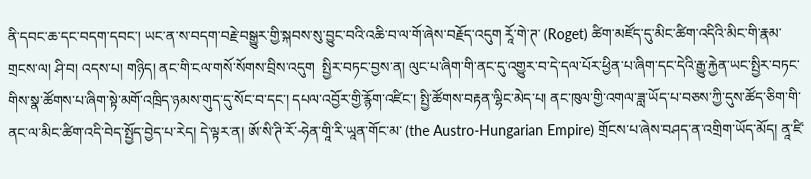ནི་དབང་ཆ་དང་བདག་དབང་། ཡང་ན་ས་བདག་བརྗེ་བསྒྱུར་གྱི་སྐབས་སུ་བྱུང་བའི་འཆི་བ་ལ་གོ་ཞེས་བརྗོད་འདུག རཱོ་གེ་ཊ་ (Roget) ཚིག་མཛོད་དུ་མིང་ཚིག་འདིའི་མིང་གི་རྣམ་གྲངས་ལ། ཤི་བ། འདས་པ། གཉིད། ནང་གི་ངལ་གསོ་སོགས་བྲིས་འདུག  སྤྱིར་བཏང་བྱས་ན། ལུང་པ་ཞིག་གི་ནང་དུ་འགྱུར་བ་དེ་དལ་པོར་ཕྱིན་པ་ཞིག་དང་དེའི་རྒྱུ་རྐྱེན་ཡང་སྤྱིར་བཏང་གིས་སྣ་ཚོགས་པ་ཞིག་སྟེ་མགོ་འཁྲིད་ཉམས་གུད་དུ་སོང་བ་དང་། དཔལ་འབྱོར་གྱི་རྙོག་འཛིང་། སྤྱི་ཚོགས་བརྟན་ལྷིང་མེད་པ། ནང་ཁུལ་གྱི་འགལ་ཟླ་ཡོད་པ་བཅས་ཀྱི་དུས་ཚོད་ཅིག་གི་ནང་ལ་མིང་ཚིག་འདི་བེད་སྤྱོད་བྱེད་པ་རེད། དེ་ལྟར་ན། ཨོ་སི་ཊི་རོ་-ཧེན་གཱི་རི་ཡཱན་གོང་མ་ (the Austro-Hungarian Empire) གྲོངས་པ་ཞེས་བཤད་ན་འགྲིག་ཡོད་མོད། ནཱ་ཛི་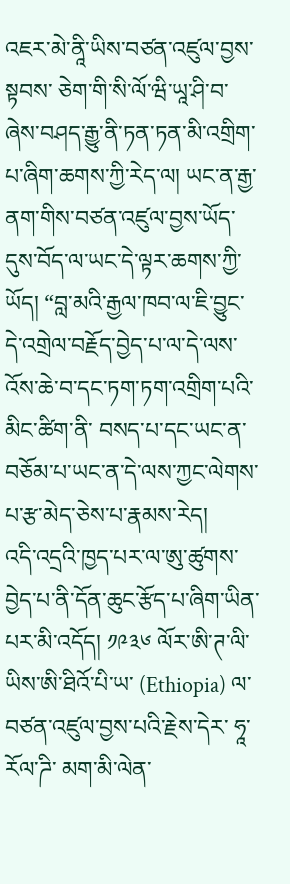འཇར་མེ་ནཱི་ཡིས་བཙན་འཛུལ་བྱས་སྟབས་ ཅེག་གི་སི་ལོ་ཝི་ཡཱ་ཤི་བ་ཞེས་བཤད་རྒྱུ་ནི་ཏན་ཏན་མི་འགྲིག་པ་ཞིག་ཆགས་ཀྱི་རེད་ལ། ཡང་ན་རྒྱ་ནག་གིས་བཙན་འཛུལ་བྱས་ཡོད་དུས་བོད་ལ་ཡང་དེ་ལྟར་ཆགས་ཀྱི་ཡོད། “བླ་མའི་རྒྱལ་ཁབ་ལ་ཇི་བྱུང་དེ་འགྲེལ་བརྗོད་བྱེད་པ་ལ་དེ་ལས་འོས་ཆེ་བ་དང་ཏག་ཏག་འགྲིག་པའི་མིང་ཚིག་ནི་ བསད་པ་དང་ཡང་ན་བཅོམ་པ་ཡང་ན་དེ་ལས་ཀྱང་ལེགས་པ་རྩ་མེད་ཅེས་པ་རྣམས་རེད།
འདི་འདྲའི་ཁྱད་པར་ལ་ཨུ་ཚུགས་བྱེད་པ་ནི་དོན་ཆུང་རྩོད་པ་ཞིག་ཡིན་པར་མི་འདོད། ༡༩༣༦ ལོར་ཨི་ཊ་ལི་ཡིས་ཨི་ཐིའོ་པི་ཡ་ (Ethiopia) ལ་བཙན་འཛུལ་བྱས་པའི་རྗེས་དེར་ ཧཱ་རོལ་ཌི་ མག་མི་ལེན་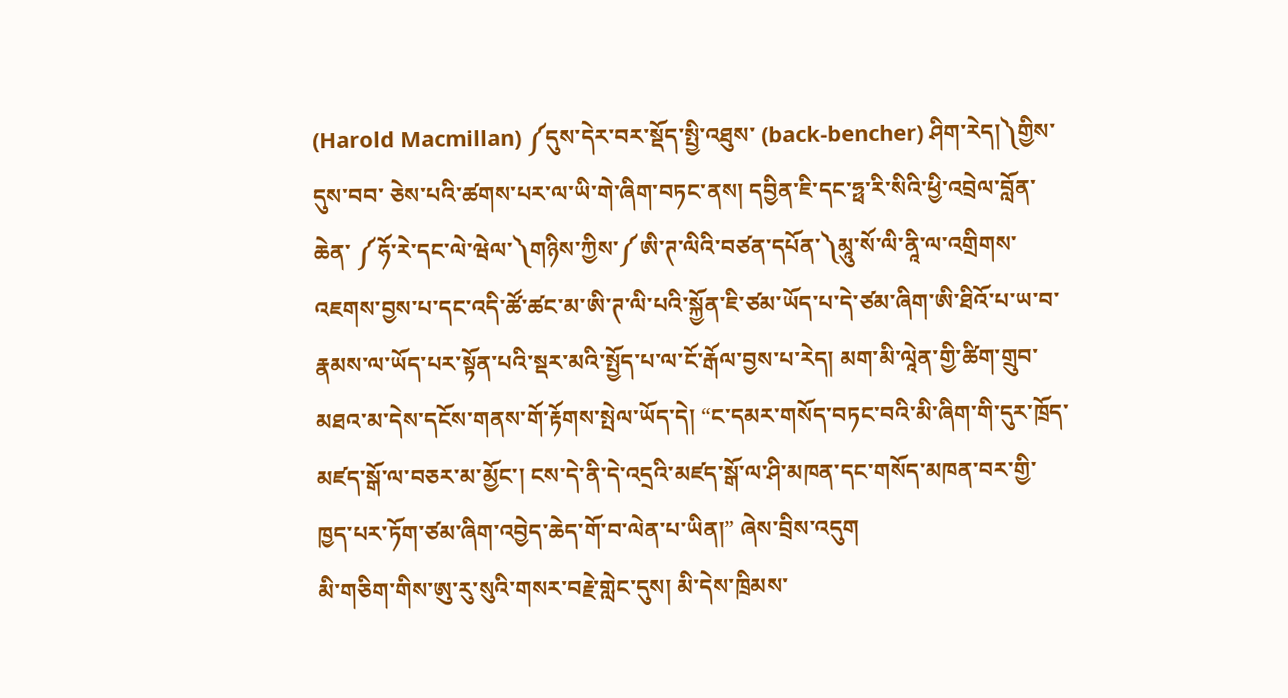(Harold Macmillan) ༼དུས་དེར་བར་སྡོད་སྤྱི་འཐུས་ (back-bencher) ཤིག་རེད།༽གྱིས་ དུས་བབ་ ཅེས་པའི་ཚགས་པར་ལ་ཡི་གེ་ཞིག་བཏང་ནས། དབྱིན་ཇི་དང་ཧྥ་རི་སིའི་ཕྱི་འབྲེལ་བློན་ཆེན་ ༼ཧོ་རེ་དང་ལེ་ཝེལ་༽གཉིས་ཀྱིས་༼ཨི་ཊ་ལིའི་བཙན་དཔོན་༽མཱུ་སོ་ལི་ནཱི་ལ་འགྲིགས་འཇགས་བྱས་པ་དང་འདི་ཚོ་ཚང་མ་ཨི་ཊ་ལི་པའི་སྐྱོན་ཇི་ཙམ་ཡོད་པ་དེ་ཙམ་ཞིག་ཨི་ཐིའོ་པ་ཡ་བ་རྣམས་ལ་ཡོད་པར་སྟོན་པའི་སྡར་མའི་སྤྱོད་པ་ལ་ངོ་རྒོལ་བྱས་པ་རེད། མག་མི་ལཱེན་གྱི་ཚིག་གྲུབ་མཐའ་མ་དེས་དངོས་གནས་གོ་རྟོགས་སྤེལ་ཡོད་དེ། “ང་དམར་གསོད་བཏང་བའི་མི་ཞིག་གི་དུར་ཁྲོད་མཛད་སྒོ་ལ་བཅར་མ་མྱོང་། ངས་དེ་ནི་དེ་འདྲའི་མཛད་སྒོ་ལ་ཤི་མཁན་དང་གསོད་མཁན་བར་གྱི་ཁྱད་པར་ཏོག་ཙམ་ཞིག་འབྱེད་ཆེད་གོ་བ་ལེན་པ་ཡིན།” ཞེས་བྲིས་འདུག
མི་གཅིག་གིས་ཨུ་རུ་སུའི་གསར་བརྗེ་གླེང་དུས། མི་དེས་ཁྲིམས་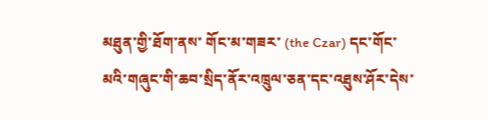མཐུན་གྱི་ཐོག་ནས་ གོང་མ་གཟར་ (the Czar) དང་གོང་མའི་གཞུང་གི་ཆབ་སྲིད་ནོར་འཁྲུལ་ཅན་དང་འཐུས་ཤོར་དེས་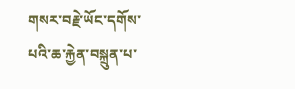གསར་བརྗེ་ཡོང་དགོས་པའི་ཆ་རྐྱེན་བསྐྲུན་པ་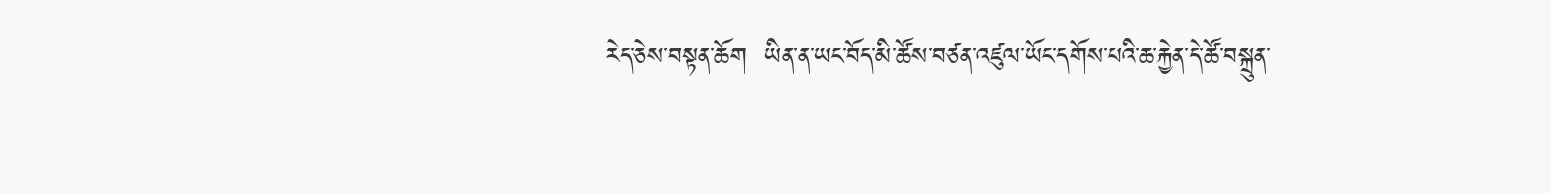རེད་ཅེས་བསྟན་ཆོག  ཡིན་ན་ཡང་བོད་མི་ཚོས་བཙན་འཛུལ་ཡོང་དགོས་པའི་ཆ་རྐྱེན་དེ་ཚོ་བསྐྲུན་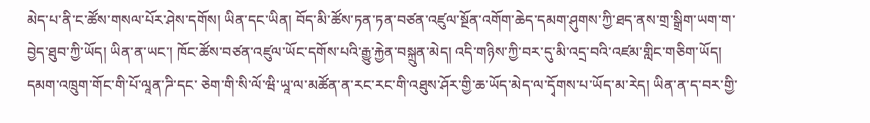མེད་པ་ནི་ང་ཚོས་གསལ་པོར་ཤེས་དགོས། ཡིན་དང་ཡིན། བོད་མི་ཚོས་ཏན་ཏན་བཙན་འཛུལ་སྔོན་འགོག་ཆེད་དམག་ཤུགས་ཀྱི་ཐད་ནས་གྲ་སྒྲིག་ཡག་ག་བྱེད་ཐུབ་ཀྱི་ཡོད། ཡིན་ན་ཡང་། ཁོང་ཚོས་བཙན་འཛུལ་ཡོང་དགོས་པའི་རྒྱུ་རྐྱེན་བསྐྲུན་མེད། འདི་གཉིས་ཀྱི་བར་དུ་མི་འདྲ་བའི་འཛམ་གླིང་གཅིག་ཡོད། དམག་འཁྲུག་གོང་གི་པོ་ལཱན་ཌི་དང་ ཅེག་གི་སི་ལོ་ཝི་ཡཱ་ལ་མཚོན་ན་རང་རང་གི་འཐུས་ཤོར་གྱི་ཆ་ཡོད་མེད་ལ་དྭོགས་པ་ཡོད་མ་རེད། ཡིན་ན་ད་བར་གྱི་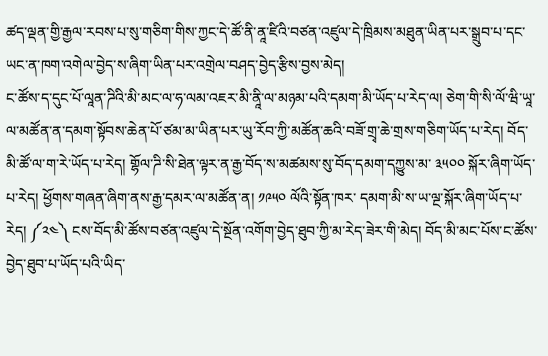ཚད་ལྡན་གྱི་རྒྱལ་རབས་པ་སུ་གཅིག་གིས་ཀྱང་དེ་ཚོ་ནི་ནཱ་ཛིའི་བཙན་འཛུལ་དེ་ཁྲིམས་མཐུན་ཡིན་པར་སྒྲུབ་པ་དང་ཡང་ན་ཁག་འགེལ་བྱེད་ས་ཞིག་ཡིན་པར་འགྲེལ་བཤད་བྱེད་རྩིས་བྱས་མེད།
ང་ཚོས་ད་དུང་པོ་ལཱན་ཌིའི་མི་མང་ལ་ཧ་ལམ་འཇར་མི་ནཱི་ལ་མཉམ་པའི་དམག་མི་ཡོད་པ་རེད་ལ། ཅེག་གི་སི་ལོ་ཝི་ཡཱ་ལ་མཚོན་ན་དམག་སྟོབས་ཆེན་པོ་ཙམ་མ་ཡིན་པར་ཡུ་རོབ་ཀྱི་མཚོན་ཆའི་བཟོ་གྲྭ་ཆེ་གྲས་གཅིག་ཡོད་པ་རེད། བོད་མི་ཚོ་ལ་ག་རེ་ཡོད་པ་རེད། གྷོལ་ཌི་སི་ཐེན་ལྟར་ན་རྒྱ་བོད་ས་མཚམས་སུ་བོད་དམག་དཀྱུས་མ་ ༣༥༠༠ སྐོར་ཞིག་ཡོད་པ་རེད། ཕྱོགས་གཞན་ཞིག་ནས་རྒྱ་དམར་ལ་མཚོན་ན། ༡༩༥༠ ལོའི་སྟོན་ཁར་ དམག་མི་ས་ཡ་ལྔ་སྐོར་ཞིག་ཡོད་པ་རེད། ༼༢༤༽ ངས་བོད་མི་ཚོས་བཙན་འཛུལ་དེ་སྔོན་འགོག་བྱེད་ཐུབ་ཀྱི་མ་རེད་ཟེར་གི་མེད། བོད་མི་མང་པོས་ང་ཚོས་བྱེད་ཐུབ་པ་ཡོད་པའི་ཡིད་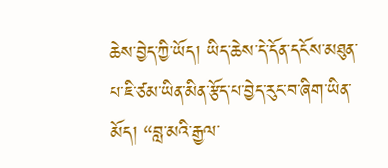ཆེས་བྱེད་ཀྱི་ཡོད། ཡིད་ཆེས་དེ་དོན་དངོས་མཐུན་པ་ཇི་ཙམ་ཡིན་མིན་རྩོད་པ་བྱེད་རུང་བ་ཞིག་ཡིན་མོད། “བླ་མའི་རྒྱལ་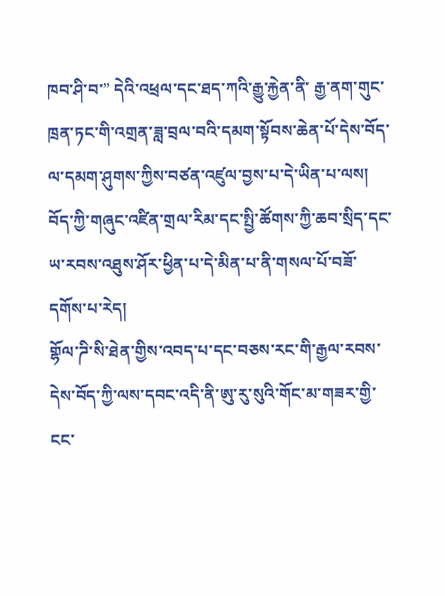ཁབ་ཤི་བ་” དེའི་འཕྲལ་དང་ཐད་ཀའི་རྒྱུ་རྐྱེན་ནི་ རྒྱ་ནག་གུང་ཁྲན་ཏང་གི་འགྲན་ཟླ་བྲལ་བའི་དམག་སྟོབས་ཆེན་པོ་དེས་བོད་ལ་དམག་ཤུགས་ཀྱིས་བཙན་འཛུལ་བྱས་པ་དེ་ཡིན་པ་ལས། བོད་ཀྱི་གཞུང་འཛིན་གྲལ་རིམ་དང་སྤྱི་ཚོགས་ཀྱི་ཆབ་སྲིད་དང་ཡ་རབས་འཐུས་ཤོར་ཕྱིན་པ་དེ་མིན་པ་ནི་གསལ་པོ་བཟོ་དགོས་པ་རེད།
གྷོལ་ཌི་སི་ཐེན་གྱིས་འབད་པ་དང་བཅས་རང་གི་རྒྱལ་རབས་དེས་བོད་ཀྱི་ལས་དབང་འདི་ནི་ཨུ་རུ་སུའི་གོང་མ་གཟར་གྱི་ངང་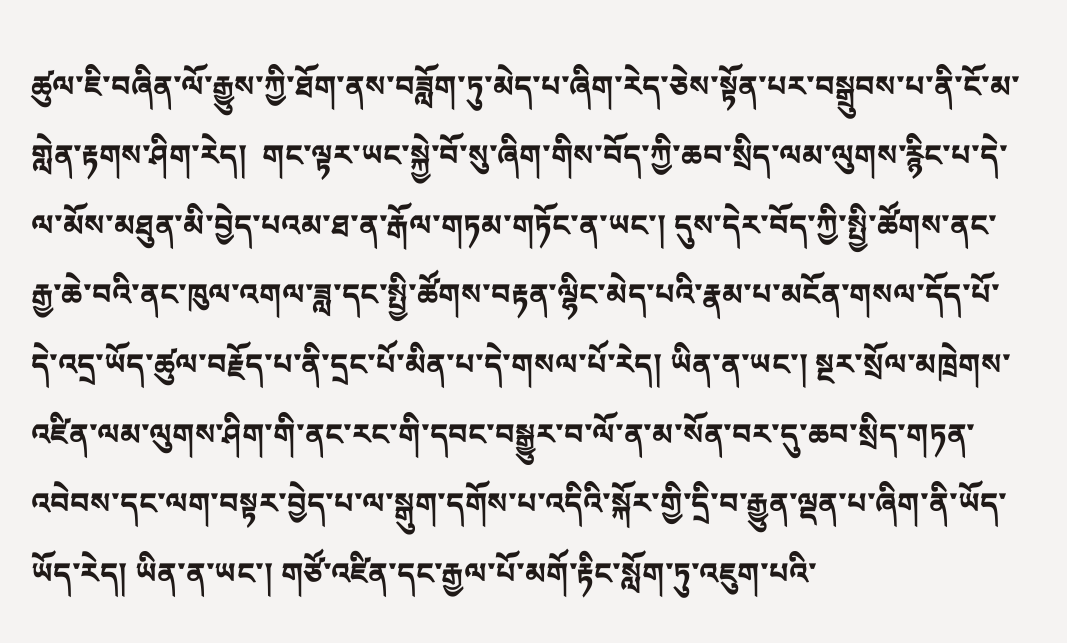ཚུལ་ཇི་བཞིན་ལོ་རྒྱུས་ཀྱི་ཐོག་ནས་བཟློག་ཏུ་མེད་པ་ཞིག་རེད་ཅེས་སྟོན་པར་བསྒྲུབས་པ་ནི་ངོ་མ་གླེན་རྟགས་ཤིག་རེད།  གང་ལྟར་ཡང་སྐྱེ་བོ་སུ་ཞིག་གིས་བོད་ཀྱི་ཆབ་སྲིད་ལམ་ལུགས་རྙིང་པ་དེ་ལ་མོས་མཐུན་མི་བྱེད་པའམ་ཐ་ན་རྒོལ་གཏམ་གཏོང་ན་ཡང་། དུས་དེར་བོད་ཀྱི་སྤྱི་ཚོགས་ནང་རྒྱ་ཆེ་བའི་ནང་ཁུལ་འགལ་ཟླ་དང་སྤྱི་ཚོགས་བརྟན་ལྷིང་མེད་པའི་རྣམ་པ་མངོན་གསལ་དོད་པོ་དེ་འདྲ་ཡོད་ཚུལ་བརྗོད་པ་ནི་དྲང་པོ་མིན་པ་དེ་གསལ་པོ་རེད། ཡིན་ན་ཡང་། སྔར་སྲོལ་མཁྲེགས་འཛིན་ལམ་ལུགས་ཤིག་གི་ནང་རང་གི་དབང་བསྒྱུར་བ་ལོ་ན་མ་སོན་བར་དུ་ཆབ་སྲིད་གཏན་འབེབས་དང་ལག་བསྟར་བྱེད་པ་ལ་སྒུག་དགོས་པ་འདིའི་སྐོར་གྱི་དྲི་བ་རྒྱུན་ལྡན་པ་ཞིག་ནི་ཡོད་ཡོད་རེད། ཡིན་ན་ཡང་། གཙོ་འཛིན་དང་རྒྱལ་པོ་མགོ་རྟིང་སློག་ཏུ་འཇུག་པའི་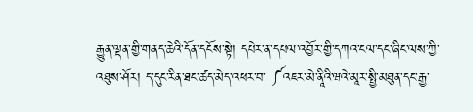རྒྱུན་ལྡན་གྱི་གནད་ཆེའི་དོན་དངོས་སྟེ། དཔེར་ན་དཔལ་འབྱོར་གྱི་དཀའ་ངལ་དང་ཞིང་ལས་ཀྱི་འཐུས་ཤོར། ད་དུང་རིན་ཐང་ཚད་མེད་འཕར་བ་ ༼འཇར་མེ་ནཱིའི་ཝའེ་མཱར་སྤྱི་མཐུན་དང་རྒྱ་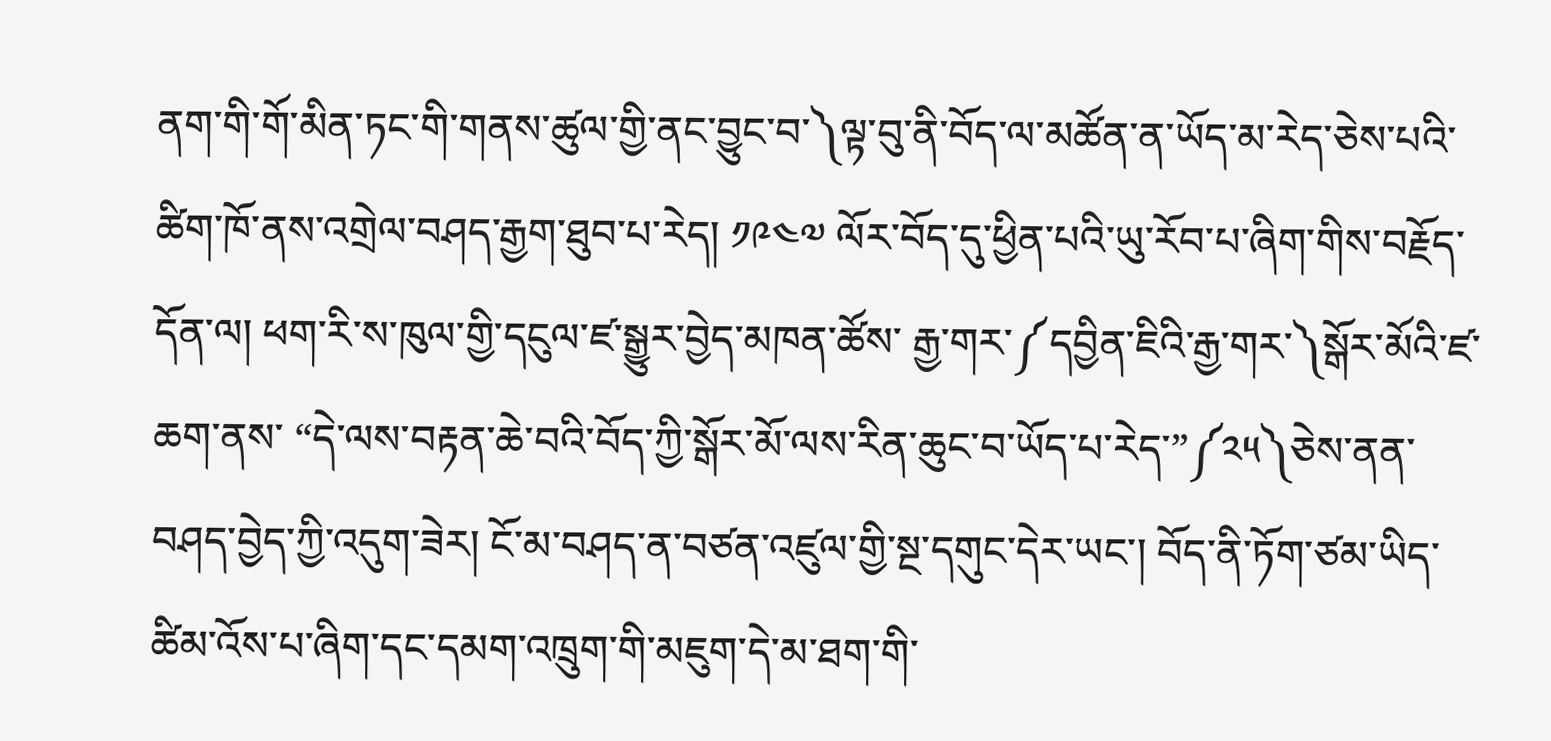ནག་གི་གོ་མིན་ཏང་གི་གནས་ཚུལ་གྱི་ནང་བྱུང་བ་༽ལྟ་བུ་ནི་བོད་ལ་མཚོན་ན་ཡོད་མ་རེད་ཅེས་པའི་ཚིག་ཁོ་ནས་འགྲེལ་བཤད་རྒྱག་ཐུབ་པ་རེད། ༡༩༤༧ ལོར་བོད་དུ་ཕྱིན་པའི་ཡུ་རོབ་པ་ཞིག་གིས་བརྗོད་དོན་ལ། ཕག་རི་ས་ཁུལ་གྱི་དངུལ་ཛ་སྒྱུར་བྱེད་མཁན་ཚོས་ རྒྱ་གར་༼དབྱིན་ཇིའི་རྒྱ་གར་༽སྒོར་མོའི་ཛ་ཆག་ནས་ “དེ་ལས་བརྟན་ཆེ་བའི་བོད་ཀྱི་སྒོར་མོ་ལས་རིན་ཆུང་བ་ཡོད་པ་རེད་”༼༢༥༽ཅེས་ནན་བཤད་བྱེད་ཀྱི་འདུག་ཟེར། ངོ་མ་བཤད་ན་བཙན་འཛུལ་གྱི་སྔ་དགུང་དེར་ཡང་། བོད་ནི་ཏོག་ཙམ་ཡིད་ཚིམ་འོས་པ་ཞིག་དང་དམག་འཁྲུག་གི་མཇུག་དེ་མ་ཐག་གི་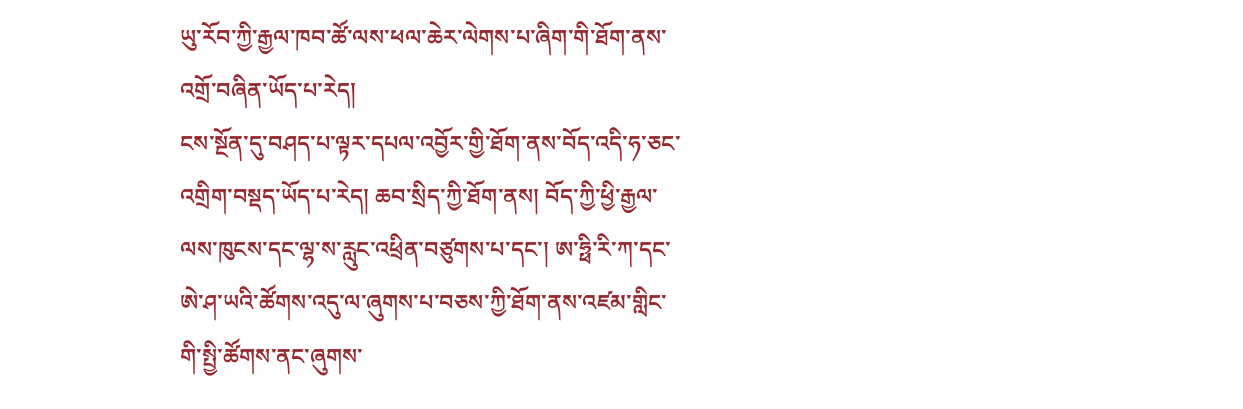ཡུ་རོབ་ཀྱི་རྒྱལ་ཁབ་ཚོ་ལས་ཕལ་ཆེར་ལེགས་པ་ཞིག་གི་ཐོག་ནས་འགྲོ་བཞིན་ཡོད་པ་རེད།
ངས་སྔོན་དུ་བཤད་པ་ལྟར་དཔལ་འབྱོར་གྱི་ཐོག་ནས་བོད་འདི་ཧ་ཅང་འགྲིག་བསྡད་ཡོད་པ་རེད། ཆབ་སྲིད་ཀྱི་ཐོག་ནས། བོད་ཀྱི་ཕྱི་རྒྱལ་ལས་ཁུངས་དང་ལྷ་ས་རླུང་འཕྲིན་བཙུགས་པ་དང་། ཨ་ཧྥི་རི་ཀ་དང་ཨེ་ཤ་ཡའི་ཚོགས་འདུ་ལ་ཞུགས་པ་བཅས་ཀྱི་ཐོག་ནས་འཛམ་གླིང་གི་སྤྱི་ཚོགས་ནང་ཞུགས་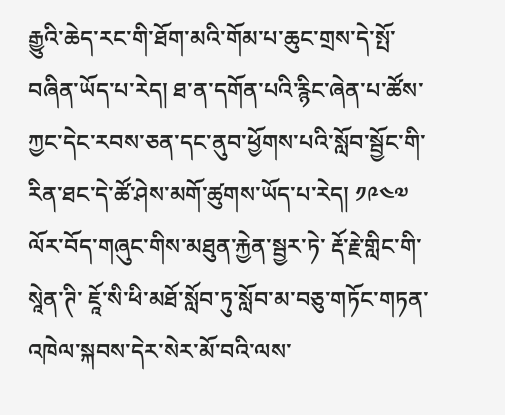རྒྱུའི་ཆེད་རང་གི་ཐོག་མའི་གོམ་པ་ཆུང་གྲས་དེ་སྤོ་བཞིན་ཡོད་པ་རེད། ཐ་ན་དགོན་པའི་རྙིང་ཞེན་པ་ཚོས་ཀྱང་དེང་རབས་ཅན་དང་ནུབ་ཕྱོགས་པའི་སློབ་སྦྱོང་གི་རིན་ཐང་དེ་ཚོ་ཤེས་མགོ་ཚུགས་ཡོད་པ་རེད། ༡༩༤༧ ལོར་བོད་གཞུང་གིས་མཐུན་རྐྱེན་སྦྱར་ཏེ་ རྡོ་རྗེ་གླིང་གི་སཱེན་ཊི་ ཇཱོ་སི་ཕི་མཐོ་སློབ་ཏུ་སློབ་མ་བཅུ་གཏོང་གཏན་འཁེལ་སྐབས་དེར་སེར་མོ་བའི་ལས་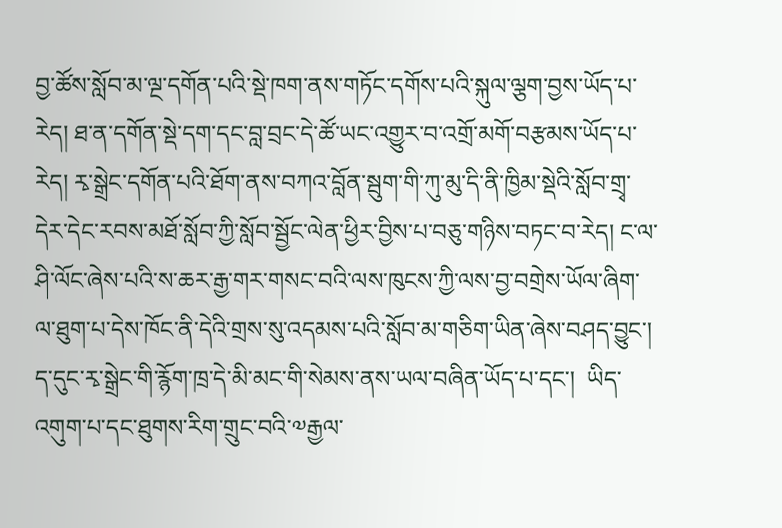བྱ་ཚོས་སློབ་མ་ལྔ་དགོན་པའི་སྡེ་ཁག་ནས་གཏོང་དགོས་པའི་སྐུལ་ལྕག་བྱས་ཡོད་པ་རེད། ཐ་ན་དགོན་སྡེ་དག་དང་བླ་བྲང་དེ་ཚོ་ཡང་འགྱུར་བ་འགྲོ་མགོ་བརྩམས་ཡོད་པ་རེད། རྭ་སྒྲེང་དགོན་པའི་ཐོག་ནས་བཀའ་བློན་སྦུག་གི་ཀུ་མུ་དི་ནི་ཁྱིམ་སྡེའི་སློབ་གྲྭ་དེར་དེང་རབས་མཐོ་སློབ་ཀྱི་སློབ་སྦྱོང་ལེན་ཕྱིར་བྱིས་པ་བཅུ་གཉིས་བཏང་བ་རེད། ང་ལ་ཤི་ལོང་ཞེས་པའི་ས་ཆར་རྒྱ་གར་གསང་བའི་ལས་ཁུངས་ཀྱི་ལས་བྱ་བགྲེས་ཡོལ་ཞིག་ལ་ཐུག་པ་དེས་ཁོང་ནི་དེའི་གྲས་སུ་འདམས་པའི་སློབ་མ་གཅིག་ཡིན་ཞེས་བཤད་བྱུང་།
ད་དུང་རྭ་སྒྲེང་གི་རྙོག་ཁྲ་དེ་མི་མང་གི་སེམས་ནས་ཡལ་བཞིན་ཡོད་པ་དང་།  ཡིད་འགུག་པ་དང་ཐུགས་རིག་གྲུང་བའི་༧རྒྱལ་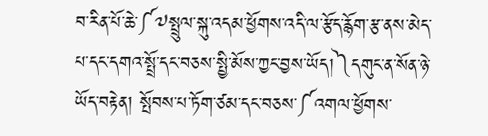བ་རིན་པོ་ཆེ་༼༧སྤྲུལ་སྐུ་འདམ་ཕྱོགས་འདི་ལ་རྩོད་རྙོག་རྩ་ནས་མེད་པ་དང་དགའ་སྤྲོ་དང་བཅས་སྤྱི་མོས་ཀྱང་བྱས་ཡོད།༽དགུང་ན་སོན་ཉེ་ཡོད་བརྟེན། སྤོབས་པ་ཏོག་ཙམ་དང་བཅས་༼འགལ་ཕྱོགས་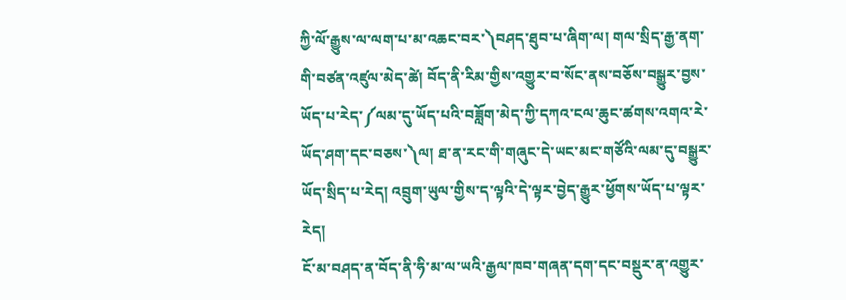ཀྱི་ལོ་རྒྱུས་ལ་ལག་པ་མ་འཆང་བར་༽བཤད་ཐུབ་པ་ཞིག་ལ། གལ་སྲིད་རྒྱ་ནག་གི་བཙན་འཛུལ་མེད་ཚེ། བོད་ནི་རིམ་གྱིས་འགྱུར་བ་སོང་ནས་བཅོས་བསྒྱུར་བྱས་ཡོད་པ་རེད་༼ལམ་དུ་ཡོད་པའི་བཟློག་མེད་ཀྱི་དཀའ་ངལ་ཆུང་ཚགས་འགའ་རེ་ཡོད་ཤག་དང་བཅས་༽ལ། ཐ་ན་རང་གི་གཞུང་དེ་ཡང་མང་གཙོའི་ལམ་དུ་བསྒྱུར་ཡོད་སྲིད་པ་རེད། འབྲུག་ཡུལ་གྱིས་ད་ལྟའི་དེ་ལྟར་བྱེད་རྒྱུར་ཕྱོགས་ཡོད་པ་ལྟར་རེད།
ངོ་མ་བཤད་ན་བོད་ནི་ཧི་མ་ལ་ཡའི་རྒྱལ་ཁབ་གཞན་དག་དང་བསྡུར་ན་འགྱུར་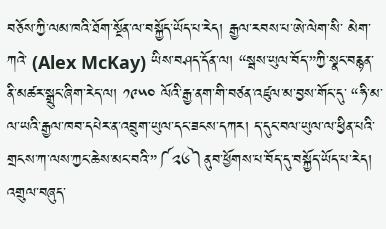བཅོས་ཀྱི་ལམ་ཁའི་ཐོག་སྔོན་ལ་བསྐྱོད་ཡོད་པ་རེད། རྒྱལ་རབས་པ་ཨེ་ལེག་སི་ མེག་ཀའེ་ (Alex McKay) ཡིས་བཤད་དོན་ལ། “སྦས་ཡུལ་བོད་”ཀྱི་སྣང་བརྙན་ནི་མཚར་སྒྲུང་ཞིག་རེད་ལ། ༡༩༥༠ ལོའི་རྒྱ་ནག་གི་བཙན་འཛུལ་མ་བྱས་གོང་དུ་ “ཧི་མ་ལ་ཡའི་རྒྱལ་ཁབ་དཔེར་ན་འབྲུག་ཡུལ་དང་ཟངས་དཀར། ད་དུང་བལ་ཡུལ་ལ་ཕྱིན་པའི་གྲངས་ཀ་ལས་ཀྱང་ཆེས་མང་བའི་”༼༢༦༽ནུབ་ཕྱོགས་པ་བོད་དུ་བསྐྱོད་ཡོད་པ་རེད། འགྲུལ་བཞུད་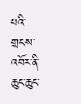པའི་གྲངས་འབོར་ནི་ཆུང་ཆུང་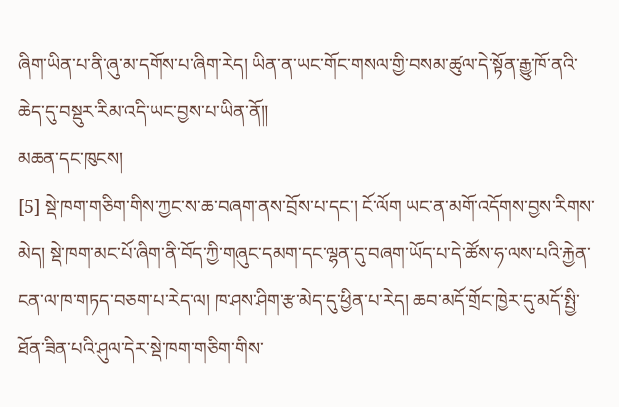ཞིག་ཡིན་པ་ནི་ཞུ་མ་དགོས་པ་ཞིག་རེད། ཡིན་ན་ཡང་གོང་གསལ་གྱི་བསམ་ཚུལ་དེ་སྟོན་རྒྱུ་ཁོ་ནའི་ཆེད་དུ་བསྡུར་རིམ་འདི་ཡང་བྱས་པ་ཡིན་ནོ༎
མཆན་དང་ཁུངས།
[5] སྡེ་ཁག་གཅིག་གིས་ཀྱང་ས་ཆ་བཞག་ནས་བྲོས་པ་དང་། ངོ་ལོག ཡང་ན་མགོ་འདོགས་བྱས་རིགས་མེད། སྡེ་ཁག་མང་པོ་ཞིག་ནི་བོད་ཀྱི་གཞུང་དམག་དང་ལྷན་དུ་བཞག་ཡོད་པ་དེ་ཚོས་ཧ་ལས་པའི་རྐྱེན་ངན་ལ་ཁ་གཏད་བཅག་པ་རེད་ལ། ཁ་ཤས་ཤིག་རྩ་མེད་དུ་ཕྱིན་པ་རེད། ཆབ་མདོ་གྲོང་ཁྱེར་དུ་མདོ་སྤྱི་ཐོན་ཟིན་པའི་ཤུལ་དེར་སྡེ་ཁག་གཅིག་གིས་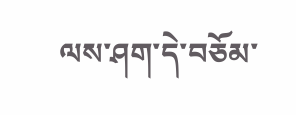ལས་ཤག་དེ་བཅོམ་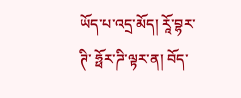ཡོད་པ་འདྲ་མོད། རཱོ་བྷར་ཊི་ ཧྥོར་ཌི་ལྟར་ན། བོད་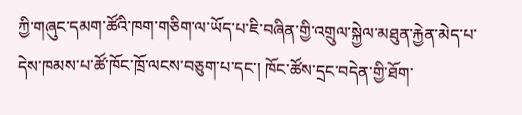ཀྱི་གཞུང་དམག་ཚོའི་ཁག་གཅིག་ལ་ཡོད་པ་ཇི་བཞིན་གྱི་འགྲུལ་སྐྱེལ་མཐུན་རྐྱེན་མེད་པ་དེས་ཁམས་པ་ཚོ་ཁོང་ཁྲོ་ལངས་བཅུག་པ་དང་། ཁོང་ཚོས་དྲང་བདེན་གྱི་ཐོག་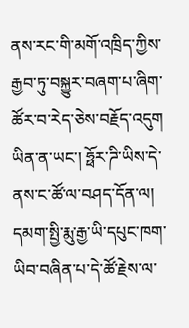ནས་རང་གི་མགོ་འཁྲིད་ཀྱིས་རྒྱབ་ཏུ་བསྐྱུར་བཞག་པ་ཞིག་ཚོར་བ་རེད་ཅེས་བརྗོད་འདུག ཡིན་ན་ཡང་། ཧྥོར་ཌི་ཡིས་དེ་ནས་ང་ཚོ་ལ་བཤད་དོན་ལ། དམག་སྤྱི་རྨུ་རྒྱ་ཡི་དཔུང་ཁག་ཡིབ་བཞིན་པ་དེ་ཚོ་རྗེས་ལ་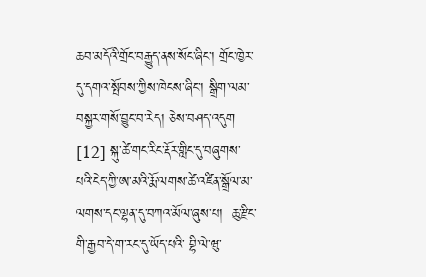ཆབ་མདོའི་གྲོང་བརྒྱུད་ནས་སོང་ཞིང་། གྲོང་ཁྱེར་དུ་དགའ་སྤོབས་ཀྱིས་ཁེངས་ཞིང་། སྒྲིག་ལམ་བསྐྱར་གསོ་བྱུང་བ་རེད། ཅེས་བཤད་འདུག
[12] སྐུ་ཚེ་གང་རིང་རྡོར་གླིང་དུ་བཞུགས་པའི་ངེད་ཀྱི་ཨ་མའི་རྨོ་ལགས་ཚེ་འཛིན་སྒྲོལ་མ་ལགས་དང་ལྷན་དུ་བཀའ་མོལ་ཞུས་པ།  ཆུ་རྫིང་གི་རྒྱབ་དེ་ག་རང་དུ་ཡོད་པའི་ བྷི་ལེ་ཝུ་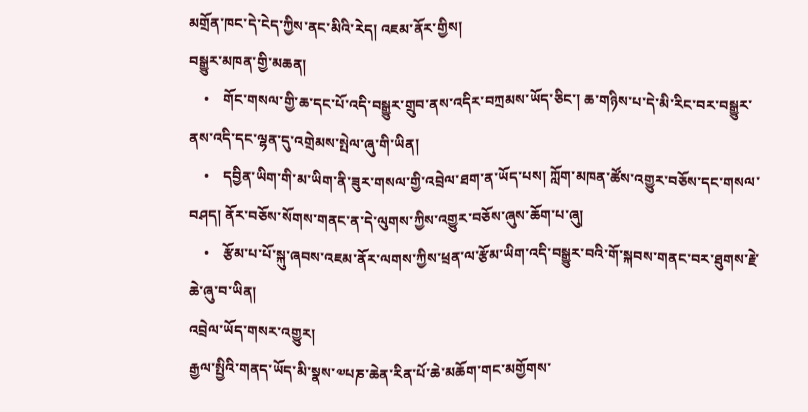མགྲོན་ཁང་དེ་ངེད་ཀྱིས་ནང་མིའི་རེད། འཇམ་ནོར་གྱིས།
བསྒྱུར་མཁན་གྱི་མཆན།
    •    གོང་གསལ་གྱི་ཆ་དང་པོ་འདི་བསྒྱུར་གྲུབ་ནས་འདིར་བཀྲམས་ཡོད་ཅིང་། ཆ་གཉིས་པ་དེ་མི་རིང་བར་བསྒྱུར་ནས་འདི་དང་ལྷན་དུ་འགྲེམས་སྤེལ་ཞུ་གི་ཡིན།
    •    དབྱིན་ཡིག་གི་མ་ཡིག་ནི་ཟུར་གསལ་གྱི་འབྲེལ་ཐག་ན་ཡོད་པས། ཀློག་མཁན་ཚོས་འགྱུར་བཅོས་དང་གསལ་བཤད། ནོར་བཅོས་སོགས་གནང་ན་དེ་ལུགས་ཀྱིས་འགྱུར་བཅོས་ཞུས་ཆོག་པ་ཞུ།
    •    རྩོམ་པ་པོ་སྐུ་ཞབས་འཇམ་ནོར་ལགས་ཀྱིས་ཕྲན་ལ་རྩོམ་ཡིག་འདི་བསྒྱུར་བའི་གོ་སྐབས་གནང་བར་ཐུགས་རྗེ་ཆེ་ཞུ་བ་ཡིན།
འབྲེལ་ཡོད་གསར་འགྱུར།
རྒྱལ་སྤྱིའི་གནད་ཡོད་མི་སྣས་༧པཎ་ཆེན་རིན་པོ་ཆེ་མཆོག་གང་མགྱོགས་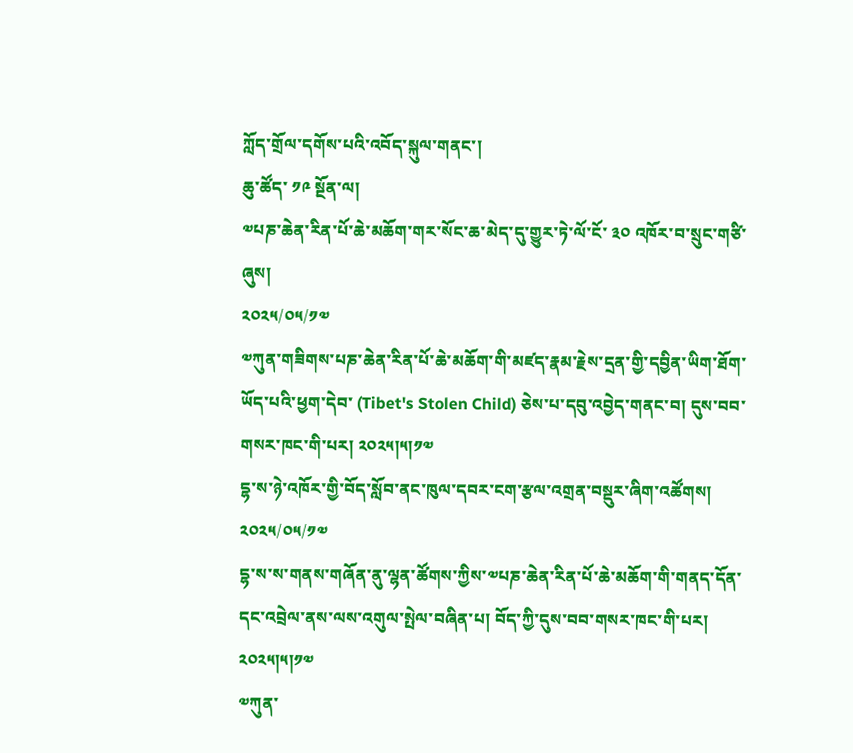ཀློད་གྲོལ་དགོས་པའི་འབོད་སྐུལ་གནང་།
ཆུ་ཚོད་ ༡༩ སྔོན་ལ།
༧པཎ་ཆེན་རིན་པོ་ཆེ་མཆོག་གར་སོང་ཆ་མེད་དུ་གྱུར་ཏེ་ལོ་ངོ་ ༣༠ འཁོར་བ་སྲུང་གཙི་ཞུས།
༢༠༢༥/༠༥/༡༧
༧ཀུན་གཟིགས་པཎ་ཆེན་རིན་པོ་ཆེ་མཆོག་གི་མཛད་རྣམ་རྗེས་དྲན་གྱི་དབྱིན་ཡིག་ཐོག་ཡོད་པའི་ཕྱག་དེབ་ (Tibet's Stolen Child) ཅེས་པ་དབུ་འབྱེད་གནང་བ། དུས་བབ་གསར་ཁང་གི་པར། ༢༠༢༥།༥།༡༧
དྷ་ས་ཉེ་འཁོར་གྱི་བོད་སློབ་ནང་ཁུལ་དབར་ངག་རྩལ་འགྲན་བསྡུར་ཞིག་འཚོགས།
༢༠༢༥/༠༥/༡༧
དྷ་ས་ས་གནས་གཞོན་ནུ་ལྷན་ཚོགས་ཀྱིས་༧པཎ་ཆེན་རིན་པོ་ཆེ་མཆོག་གི་གནད་དོན་དང་འབྲེལ་ནས་ལས་འགུལ་སྤེལ་བཞིན་པ། བོད་ཀྱི་དུས་བབ་གསར་ཁང་གི་པར། ༢༠༢༥།༥།༡༧
༧ཀུན་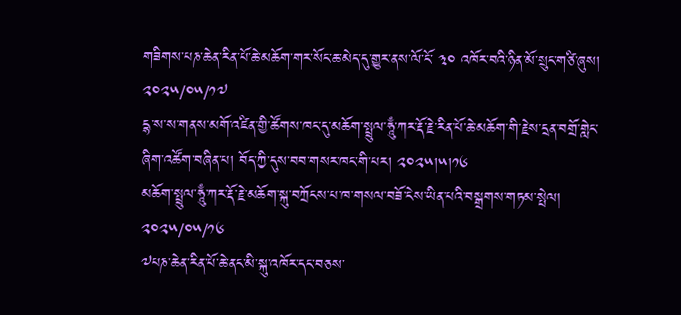གཟིགས་པཎ་ཆེན་རིན་པོ་ཆེ་མཆོག་གར་སོང་ཆ་མེད་དུ་གྱུར་ནས་ལོ་ངོ་ ༣༠ འཁོར་བའི་ཉིན་མོ་སྲུང་གཙི་ཞུས།
༢༠༢༥/༠༥/༡༧
དྷ་ས་ས་གནས་མགོ་འཛིན་གྱི་ཚོགས་ཁང་དུ་མཆོག་སྤྲུལ་ཧཱུྃ་ཀར་རྡོ་རྗེ་རིན་པོ་ཆེ་མཆོག་གི་རྗེས་དྲན་བགྲོ་གླེང་ཞིག་འཚོག་བཞིན་པ། བོད་ཀྱི་དུས་བབ་གསར་ཁང་གི་པར། ༢༠༢༥།༥།༡༦
མཆོག་སྤྲུལ་ཧཱུྃ་ཀར་རྡོ་རྗེ་མཆོག་སྐུ་བཀྲོངས་པ་ཁ་གསལ་བཟོ་ངེས་ཡིན་པའི་བསྒྲགས་གཏམ་སྤེལ།
༢༠༢༥/༠༥/༡༦
༧པཎ་ཆེན་རིན་པོ་ཆེ་ནང་མི་སྐུ་འཁོར་དང་བཅས་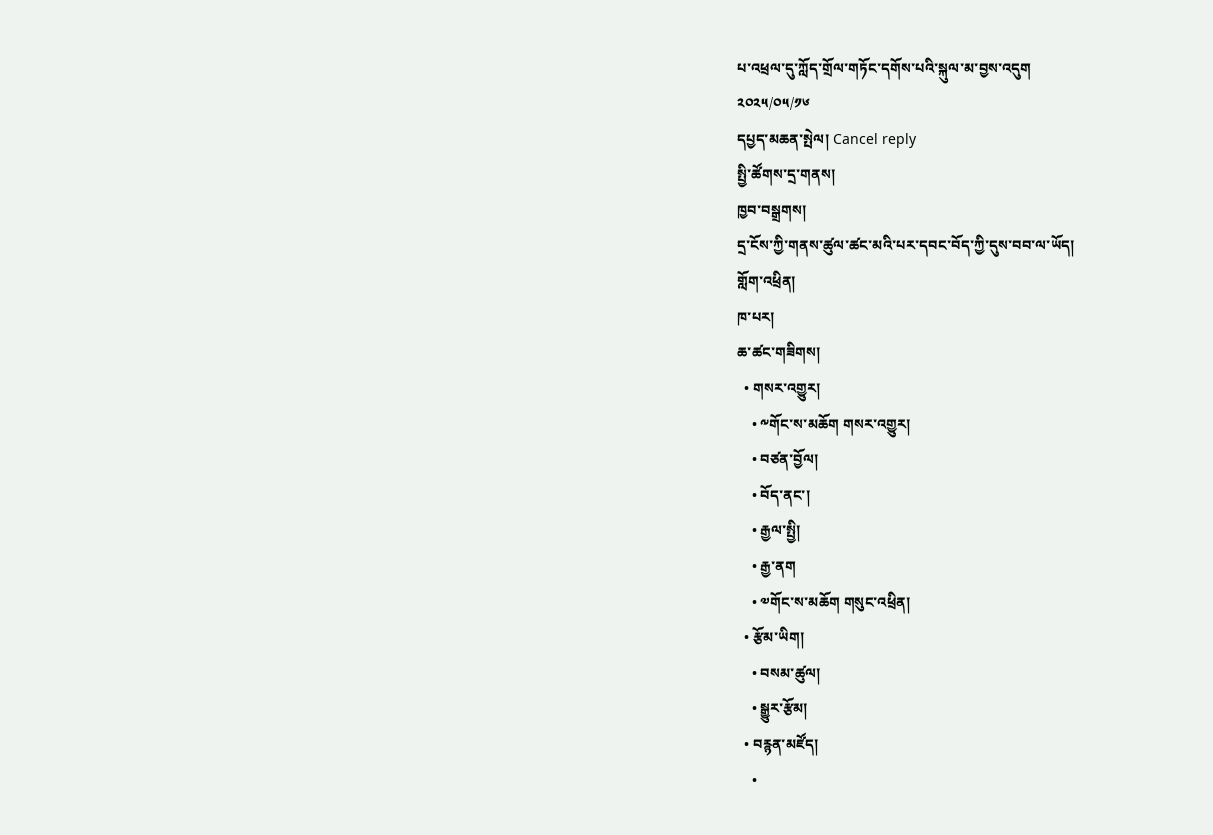པ་འཕྲལ་དུ་ཀློད་གྲོལ་གཏོང་དགོས་པའི་སྐུལ་མ་བྱས་འདུག
༢༠༢༥/༠༥/༡༦
དཔྱད་མཆན་སྤེལ། Cancel reply
སྤྱི་ཚོགས་དྲ་གནས།
ཁྱབ་བསྒྲགས།
དྲ་ངོས་ཀྱི་གནས་ཚུལ་ཚང་མའི་པར་དབང་བོད་ཀྱི་དུས་བབ་ལ་ཡོད།
གློག་འཕྲིན།
ཁ་པར།
ཆ་ཚང་གཟིགས།
  • གསར་འགྱུར།
    • ༸གོང་ས་མཆོག གསར་འགྱུར།
    • བཙན་བྱོལ།
    • བོད་ནང་།
    • རྒྱལ་སྤྱི།
    • རྒྱ་ནག
    • ༧གོང་ས་མཆོག གསུང་འཕྲིན།
  • རྩོམ་ཡིག།
    • བསམ་ཚུལ།
    • སྒྱུར་རྩོམ།
  • བརྙན་མཛོད།
    •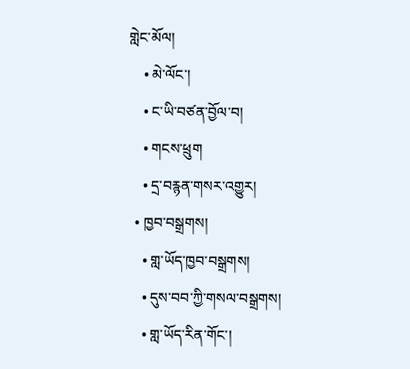གླེང་མོལ།
    • མེ་ལོང་།
    • ང་ཡི་བཙན་བྱོལ་བ།
    • གངས་ཕྲུག
    • དྲ་བརྙན་གསར་འགྱུར།
  • ཁྱབ་བསྒྲགས།
    • གླ་ཡོད་ཁྱབ་བསྒྲགས།
    • དུས་བབ་ཀྱི་གསལ་བསྒྲགས།
    • གླ་ཡོད་རིན་གོང་།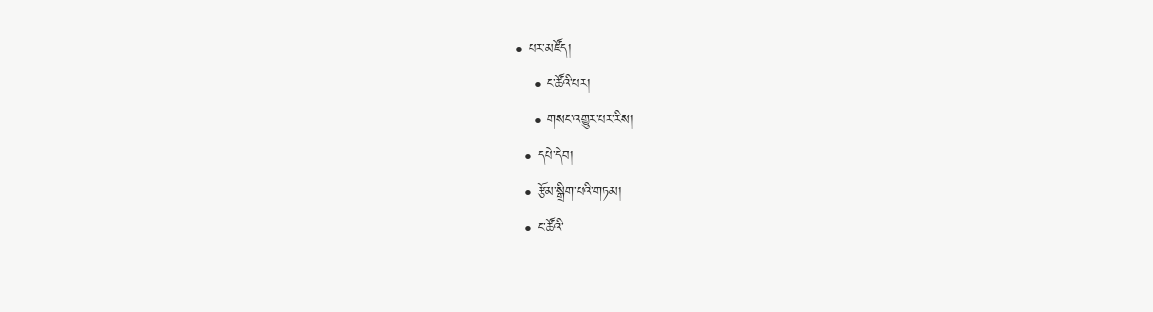• པར་མཛོད།
    • ང་ཚོའི་པར།
    • གསང་འགྱུར་པར་རིས།
  • དཔེ་དེབ།
  • རྩོམ་སྒྲིག་པའི་གཏམ།
  • ང་ཚོའི་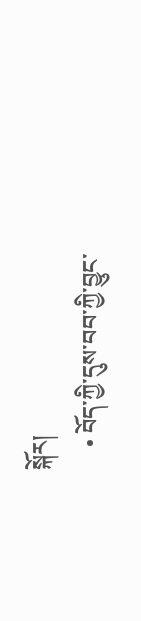སྐོར།
    • བོད་ཀྱི་དུས་བབ་ཀྱི་བྱུང་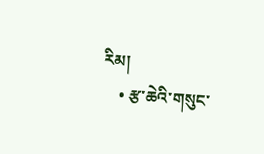རིམ།
    • རྩ་ཆེའི་གསུང་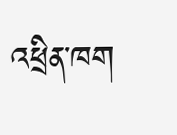འཕྲིན་ཁག